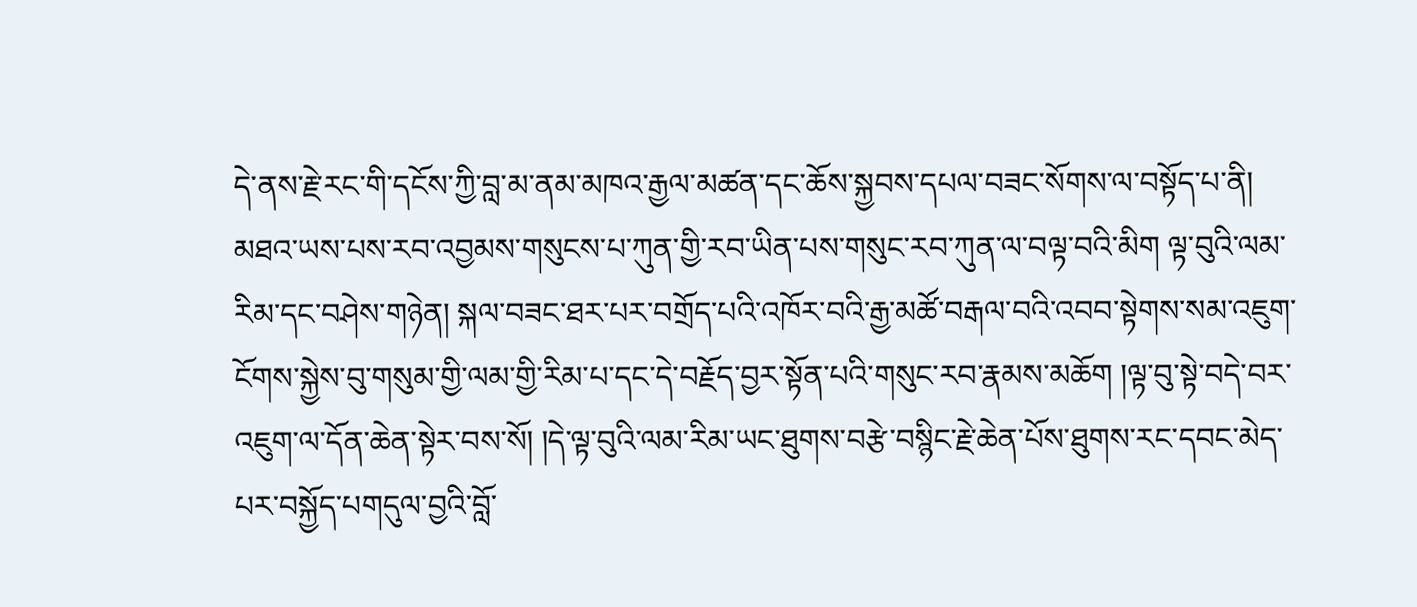དེ་ནས་རྗེ་རང་གི་དངོས་ཀྱི་བླ་མ་ནམ་མཁའ་རྒྱལ་མཚན་དང་ཆོས་སྐྱབས་དཔལ་བཟང་སོགས་ལ་བསྟོད་པ་ནི། མཐའ་ཡས་པས་རབ་འབྱམས་གསུངས་པ་ཀུན་གྱི་རབ་ཡིན་པས་གསུང་རབ་ཀུན་ལ་བལྟ་བའི་མིག ལྟ་བུའི་ལམ་རིམ་དང་བཤེས་གཉེན། སྐལ་བཟང་ཐར་པར་བགྲོད་པའི་འཁོར་བའི་རྒྱ་མཚོ་བརྒལ་བའི་འབབ་སྟེགས་སམ་འཇུག་ངོགས་སྐྱེས་བུ་གསུམ་གྱི་ལམ་གྱི་རིམ་པ་དང་དེ་བརྗོད་བྱར་སྟོན་པའི་གསུང་རབ་རྣམས་མཆོག །ལྟ་བུ་སྟེ་བདེ་བར་འཇུག་ལ་དོན་ཆེན་སྟེར་བས་སོ། །དེ་ལྟ་བུའི་ལམ་རིམ་ཡང་ཐུགས་བརྩེ་བསྙིང་རྗེ་ཆེན་པོས་ཐུགས་རང་དབང་མེད་པར་བསྐྱོད་པགདུལ་བྱའི་བློ་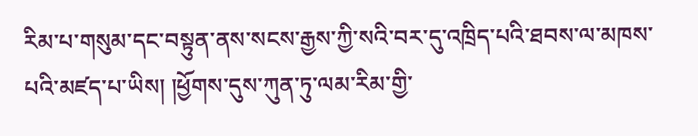རིམ་པ་གསུམ་དང་བསྟུན་ནས་སངས་རྒྱས་ཀྱི་སའི་བར་དུ་འཁྲིད་པའི་ཐབས་ལ་མཁས་པའི་མཛད་པ་ཡིས། །ཕྱོགས་དུས་ཀུན་ཏུ་ལམ་རིམ་གྱི་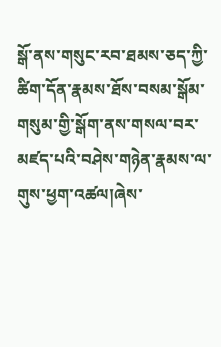སྒོ་ནས་གསུང་རབ་ཐམས་ཅད་ཀྱི་ཚིག་དོན་རྣམས་ཐོས་བསམ་སྒོམ་གསུམ་གྱི་སྒོག་ནས་གསལ་བར་མཛད་པའི་བཤེས་གཉེན་རྣམས་ལ་གུས་ཕྱག་འཚལ།ཞེས་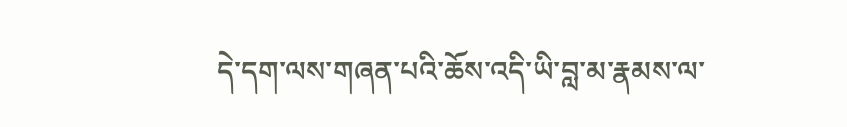དེ་དག་ལས་གཞན་པའི་ཆོས་འདི་ཡི་བླ་མ་རྣམས་ལ་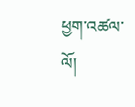ཕྱག་འཚལ་ལོ།